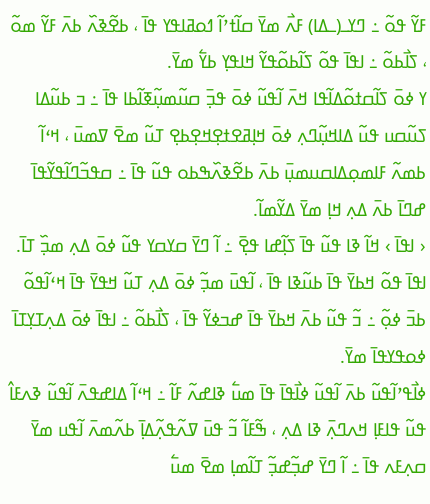ߓߌ߬ ߟߋ߬ ߸ ߣߌߺ(ߺߡߊ) ߓߍ߯ ߘߌ߫ ߛߊ߬ߙߴߊ߬ ߗߋߥߊߟߌ ߟߊ߫ ، ߕߐ߬ߢߍ߰ ߕߍ߫ ߓߌ߬ ߘߋ߬ ، ߖߊ߯ߕߋ߬ ߸ ߊߟߊ߫ ߟߋ߬ ߖߊ߬ߕߋ߬ߟߌ߬ ߞߊߟߌ߲ ߕߌ߱ ߘߌ߫.
ߌ ߦߋ߫ ߖߊ߬ߛߙߋ߬ߡߊ߬ߟߊ ߞߍ߫ ߊ߬ߟߎ߬ ߦߋ߫ ߟߏ߲߫ ߛߎ߬ߘߎ߲߬ߧߊ߬ߕߊ ߟߊ߫ ߸ ߏ ߕߎ߬ߡߊ ߖߎ߬ߛߎ ߟߎ߬ ߡߊߞߎ߲߬ߣߍ߲ ߦߋ߫ ߞߊ߲ߥߐߙߐ߲ߞߐ߲ߕߐ߲ ߠߎ߬ ߘߐ߫ ߜߘߎ߫ ، ߞߵߊ߬ ߕߘߍ߬ ߓߊߘߋ߲ߡߊߛߎߘߎ߲߫ ߕߍ߫ ߕߐ߬ߢߍ߰ߒߕߋ ߟߎ߬ ߟߊ߫ ߸ ߛߟߏ߬ߣߊ߬ߟߌ߬ߟߊ߫ ߝߣߊ߫ ߕߍ߫ ߡߍ߲ ߞߊ߲ ߘߌ߫ ߡߌ߬ߘߊ߬.
‹ ߊߟߊ߫ › ߞߊ߬ ߢߊ ߟߎ߬ ߟߊ߫ ߖߊ߲߬ߝߊ ߟߐ߲߫ ߸ ߊ߬ ߣߌ߫ ߛߌߛߌ ߟߎ߬ ߦߋ߫ ߡߍ߲ ߘߏ߲߰ ߠߊ߫.
ߊߟߊ߫ ߟߋ߬ ߞߕߌ߫ ߟߊ߫ ߕߎ߬ߢߊ ߟߊ߫ ، ߊ߬ߟߎ߫ ߘߏ߲߬ ߦߋ߫ ߡߍ߲ ߠߎ߬ ߞߟߌ߫ ߟߊ߫ ߞߵߊ߬ߟߋ߬ ߕߏ߫ ߦߋ߲߬ ߸ ߏ߬ ߟߎ߬ ߕߍ߫ ߞߕߌ߫ ߟߊ߫ ߝߏߦߌ߬ ߟߊ߫ ، ߖߊ߯ߕߋ߬ ߸ ߊߟߊ߫ ߦߋ߫ ߡߍ߲ߠߌ߲ߠߊ߫ ߦߋߟߌߟߊ߫ ߘߌ߫.
ߦߊ߯ߟߴߊ߬ߟߎ߬ ߕߍ߫ ߊ߬ߟߎ߬ ߦߊ߯ߟߊ߫ ߟߊ߫ ߘߎ߱ ߢߊߝߍ߬ ߓߊ߬ ߸ ߞߵߊ߬ ߡߊߝߟߍ߫ ߊ߬ߟߎ߬ ߢߍߓߊ߮ ߟߎ߬ ߟߊߓߊ߲ ߞߍߣߍ߲߫ ߢߊ ߡߍ߲ ، ߒ߬ߓߊ߬ ߏ߬ ߟߎ߫ ߜߍ߬ߟߍ߲߬ߡߊ߲߫ ߕߍ߬ߘߍ߫ ߊ߬ߟߎ ߘߌ߫ ߛߍ߲ߓߍ ߟߊ߫ ߸ ߊ߬ ߣߌ߫ ߝߏ߲߬ߝߏ߲߬ ߠߊ߬ߘߊ߲ ߘߐ߫ ߘߎ߱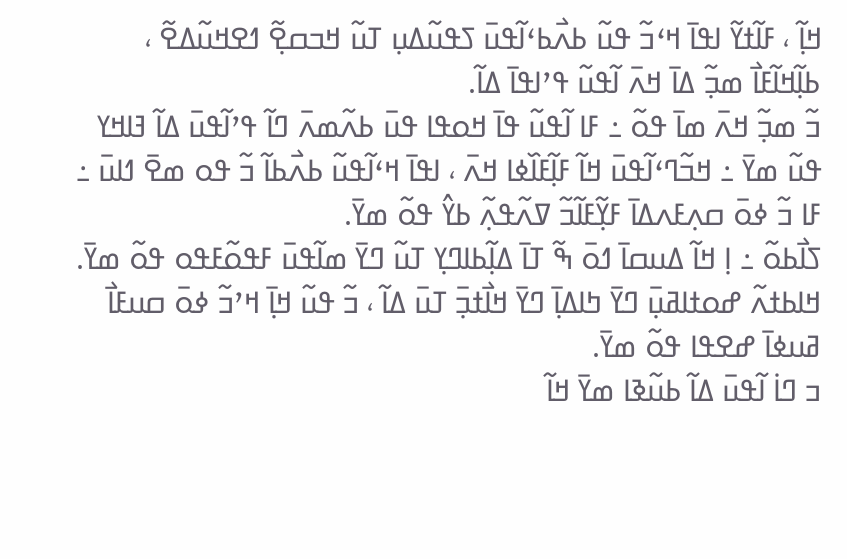ߞߊ߲߬ ، ߓߊ߬ߙߌ߬ ߊߟߊ߫ ߞߵߏ߬ ߟߎ߬ ߕߍ߯ߕߵߊ߬ߟߎ߫ ߖߟߎ߬ߡߎ߲ ߠߎ߬ ߞߏߛߐ߲߬ ߗߐߞߎ߬ߡߐ߬ ، ߕߊ߲߬ߞߊ߬ߓߊ߯ ߘߏ߲߬ ߡߊ߫ ߞߍ߫ ߊ߬ߟߎ߬ ߟߴߊߟߊ߫ ߡߊ߬.
ߏ߬ ߘߏ߲߬ ߞߍ߫ ߘߊ߫ ߟߋ߬ ߸ ߓߊ ߊ߬ߟߎ߬ ߟߊ߫ ߞߋߟߊ ߟߎ߫ ߕߍ߬ߘߍ߫ ߣߊ߬ ߟߴߊ߬ߟߎ߫ ߡߊ߬ ߔߊߞߌ ߟߎ߬ ߘߌ߫ ߸ ߞߏ߬ߣߵߊ߬ߟߎ߫ ߞߊ߬ ߓߊ߲߬ߓߊ߰ߦߊ ߞߍ߫ ، ߊߟߊ߫ ߞߵߊ߬ߟߎ߬ ߕߍ߯ߕߊ߬ ߏ߬ ߟߋ ߘߐ߫ ߗߊߎ߫ ߸ ߓߊ ߏ߬ ߦߋ߫ ߛߍ߲ߓߍߡߊ߫ ߓߌ߲߬ߓߊ߬ߏ߬ ߜߍ߬ߟߍ߲߬ ߕߌ߮ ߟߋ߬ ߘߌ߫.
ߖߊ߯ߕߋ߬ ߸ ߊ߲ ߞߊ߬ ߡߎߛߊ߫ ߗߋ߫ ߒ߬ ߠߊ߫ ߡߊ߲߬ߕߊߣߌ߲ ߠߎ߬ ߣߌ߫ ߘߊ߬ߟߎ߫ ߓߟߋ߬ߓߟߋ ߟߋ߬ ߘߌ߫.
ߞߊߕߙߍ߬ ߝߋߙߊߥߎ߲߫ ߣߌ߫ ߤߊߡߊ߲߫ ߣߌ߫ ߞߊ߯ߙߏ߲߫ ߠߎ߫ ߡߊ߬ ، ߏ߬ ߟߎ߬ ߞߊ߲߫ ߞߴߏ߬ ߦߋ߫ ߛߎߓߊ߯ ߥߎߦߊ߫ ߝߐߟߊ ߟߋ߬ ߘߌ߫.
ߏ ߣߊ߭ ߊ߬ߟߎ߫ ߡߊ߬ ߕߎ߬ߢߊ ߘߌ߫ ߞߊ߬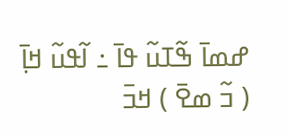ߝߘߊ߫ ߒ߬ߠߎ߬ ߟߊ߫ ߸ ߊ߬ߟߎ߬ ߞߊ߲߫ ( ߏ߬ ߘߐ߫ ) ߞߏ߫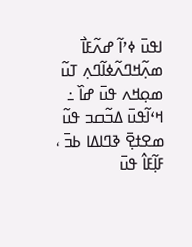ߊߟߎ߫ ߦߴߊ߬ ߝߍ߬ߓߊ߯ ߘߍ߲߬ߞߣߍ߬ߦߊ߬ߣߍ߲ ߠߎ߬ ߘߋ߲ߞߍ ߟߎ߫ ߝߊ߰ ߸ ߞߵߊ߬ߟߎ߫ ߡߏ߬ߛߏ ߟߎ߬ ߘߐߙߐ߲߫ ߢߣߊߡߊ ߕߏ߫ ، ߓߊ߲߬ߓߊ߮ ߟߎ߫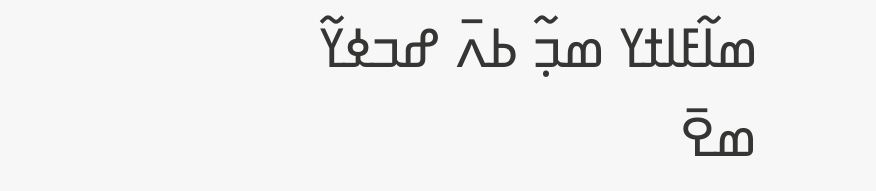ߘߊ߬ߓߊߙߌ ߘߏ߲߬ ߕߍ߫ ߝߏߦߌ߬ ߘߐ߫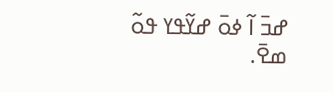ߝߏ߫ ߊ߬ ߦߋ߫ ߝߌ߬ߟߌ ߟߋ߬ ߘߐ߫.